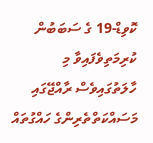ކޮވިޑް-19 ގެ ސަބަބުން ކުރިމަތިވެފައިވާ މި ހާލަތުގައިވެސް ރާއްޖޭގައި މަސައްކަތްތެރިންގެ ހައްގުތައް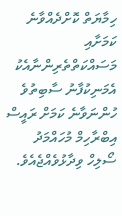ހިމާޔަތް ކޮށްދެއްވާނެ ކަމަށާއި މަސައްކަތްތެރިންނާއެކު އެމަނިކުފާނު ސާބިތުވެ ހުންނަވާނެ ކަމަށް ރައީސް އިބްރާހިމް މުހައްމަދު ސޯލިހް ވިދާޅުވެއްޖެއެވެ.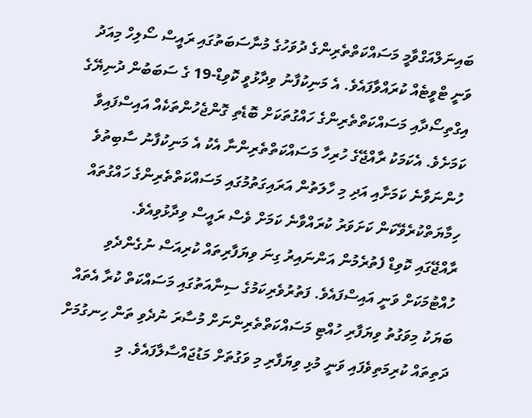ބައިނަލްއަގްވާމީ މަސައްކަތްތެރިންގެ ދުވަހުގެ މުނާސަބަތުގައި ރައީސް ސޯލިހް މިއަދު ވަނީ ޓްވީޓެއް ކުރައްވާފައެވެ. އެ މަނިކުފާނު ވިދާޅުވީ ކޮވިޑް-19 ގެ ސަބަބުން ދުނިޔޭގެ އިގްތިސޯދާއި މަސައްކަތްތެރިންގެ ހައްގުތަކަށް ބޮޑެތި ގޮންޖެހުންތަކެއް އައިސްފައިވާ ކަމަށެވެ. އެކަމަކު ރާއްޖޭގެ ހުރިހާ މަސައްކަތްތެރިންނާ އެކު އެ މަނިކުފާނު ސާބިތުވެ ހުންނަވާނެ ކަމަށާއި އަދި މި ހާލަތުން އަރައިގަތުމުގައި މަސައްކަތްތެރިންގެ ހައްގުތައް ހިމާޔަތްކުރެވޭކަން ކަށަވަރު ކުރައްވާނެ ކަމަށް ވެސް ރައީސް ވިދާޅުވިއެވެ.
ރާއްޖޭގައި ކޮވިޑް ފެތުރެމުން އަންނައިރު ގިނަ ވިޔަފާރިތައް ކުރިއަސް ނުގެންދެވި ހުއްޓުމަކަށް ވަނީ އައިސްފައެވެ. ފަތުރުވެރިކަމުގެ ސިނާއަތުގައި މަސައްކަތް ކުރާ އެތައް ބަޔަކު މިވަގުތު ވިޔަފާރި ހުއްޓި މަސައްކަތްތެރިންނަށް މުސާރަ ނުދެވި ތަން ހިނގުމަށް ދަތިތައް ކުރިމަތިވެފައި ވަނީ މުޅި ވިޔަފާރި މި ވަގުތަށް މަޑުޖައްސާލާފައެވެ. މި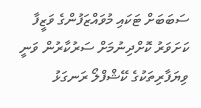ސަބަބަށް ޓަކައި މުވައްޒަފުންގެ ވަޒީފާ ކަށަވަރު ކޮށްދިނުމަށް ސަރުކާރުން ވަނީ ވިޔަފާރިތަކުގެ ކޭޝްފްލޯ ރަނގަޅު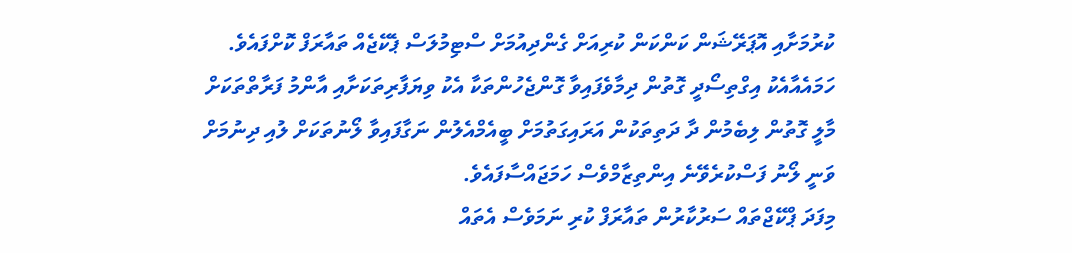ކުރުމަށާއި އޮޕަރޭޝަން ކަންކަން ކުރިއަށް ގެންދިއުމަށް ސްޓިމުލަސް ޕެކޭޖެއް ތައާރަފް ކޮށްފައެވެ. ހަމައެއާއެކު އިގްތިސޯދީ ގޮތުން ދިމާވެފައިވާ ގޮންޖެހުންތަކާ އެކު ވިޔަފާރިތަކަށާއި އާންމު ފަރާތްތަކަށް މާލީ ގޮތުން ލިބެމުން ދާ ދަތިތަކުން އަރައިގަތުމަށް ބީއެމްއެލުން ނަގާފައިވާ ލޯނުތަކަށް ލުއި ދިނުމަށް ވަނީ ލޯނު ފަސްކުރެވޭނެ އިންތިޒާމްވެސް ހަމަޖައްސާފައެވެ.
މިފަދަ ޕްކޭޖްތައް ސަރުކާރުން ތައާރަފް ކުރި ނަމަވެސް އެތައް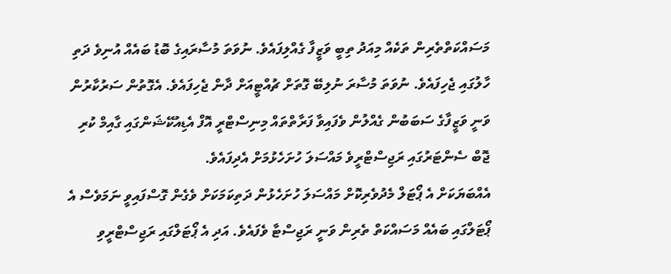މަސައްކަތްތެރިން ތަކެއް މިއަދު ތިބީ ވަޒީފާ ގެއްލިފައެވެ. ނުވަތަ މުސާރައިގެ ބޮޑު ބައެއް އުނިވެ ދަތި ހާލުގައި ޖެހިފައެވެ. ނުވަތަ މުސާރަ ނުލިބޭ ގޮތަށް ޗުއްޓީއަށް ދާން ޖެހިފައެވެ. އެގޮތުން ސަރުކާރުން ވަނީ ވަޒީފާގެ ސަބަބުން ގެއްލުން ވެފައިވާ ފަރާތްތައް މިނިސްޓްރީ އޮފް އެޑިއުކޭޝަންގައި ގާއިމް ކުރި ޖޮބް ސެންޓަރުގައި ރަޖިސްޓްރީވެ މައްސަލަ ހުށަހެޅުމަށް އެދިފައެވެ.
އެއްބަޔަކަށް އެ ޕޯޓަލް މެދުވެރިކޮށް މައްސަލަ ހުށަހެޅުން ދަތިކަމަކަށް ވެގެން ގޮސްފައިވީ ނަމަވެސް އެ ޕޯޓަލްގައި ބައެއް މަސައްކަތް ތެރިން ވަނީ ރަޖިސްޓާ ވެފައެވެ. އަދި އެ ޕޯޓަލްގައި ރަޖިސްޓްރީވި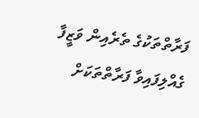ފަރާތްތަކުގެ ތެރެއިން ވަޒީފާ ގެއްލިފައިވާ ފަރާތްތަކަށް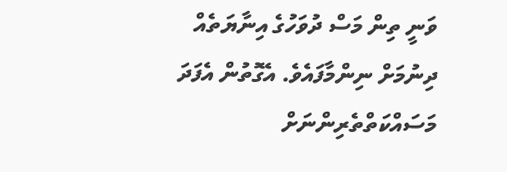ވަނީ ތިން މަސް ދުވަހުގެ އިނާޔަތެއް ދިނުމަށް ނިންމާފައެވެ. އެގޮތުން އެފަދަ މަސައްކަތްތެރިންނަށް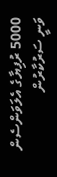5000 ރުފިޔާގެ އެލަވަންސެން ވަނީ ސަރުކާރުން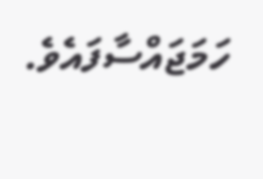ހަމަޖައްސާފައެވެ.